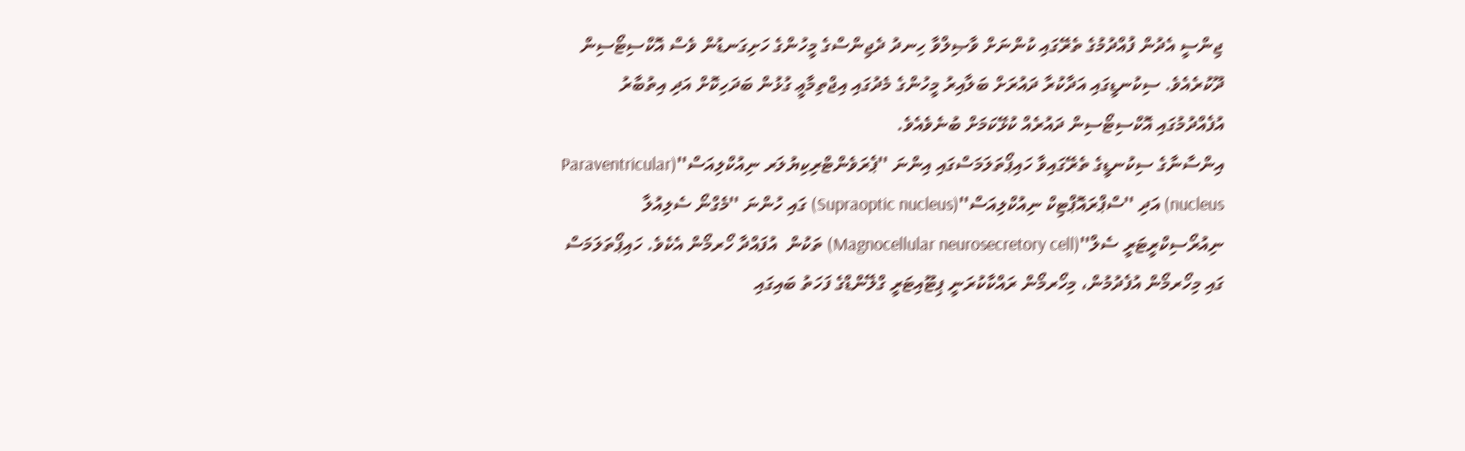ޖިންސީ އެދުން ފުއްދުމުގެ ތެރޭގައި ކުންނަށް ވާޞިލްވާ ހިނދު ދެޖިންސްގެ މީހުންގެ ހަށިގަނޑުން ވެސް އޮކްސިޓޯސިން ދޫކުރެއެވެ. ސިކުނޑީގައި އަދާކުރާ ދައުރަށް ބަލާއިރު މީހުންގެ މެދުގައި އިޖްތިމާޢީ ގުޅުން ބަދަހިކޮށް އަދި އިތުބާރު އުފެއްދުމުގައި އޮކްސިޓޯސިން ދައުރެއް ކުޅޭކަމަށް ބުނެވެއެވެ.
އިންސާނާގެ ސިކުނޑީގެ ތެރޭގައިވާ ހައިޕޯތަލަމަސްގައި އިންނަ ''ޕެރަވެންޓްރިކިޔުލަރ ނިއުކްލިއަސް''(Paraventricular nucleus) އަދި ''ސްޕްރައޮޕްޓިކް ނިއުކްލިއަސް''(Supraoptic nucleus) ގައި ހުންނަ ''މެގްނޯ ސެލިއުލާ ނިއުރޯސިކްރީޓަރީ ސެލް''(Magnocellular neurosecretory cell) ތަކުން  އުފައްދާ ހޯރމޯން އެކެވެ. ހައިޕޯތަލަމަސް ގައި މިހޯރމޯން އުފެދުމުން، މިހޯރމޯން ރައްކާކުރަނީ ޕިޓޫއިޓަރީ ގްލޭންޑްގެ ފަހަތު ބައިގައި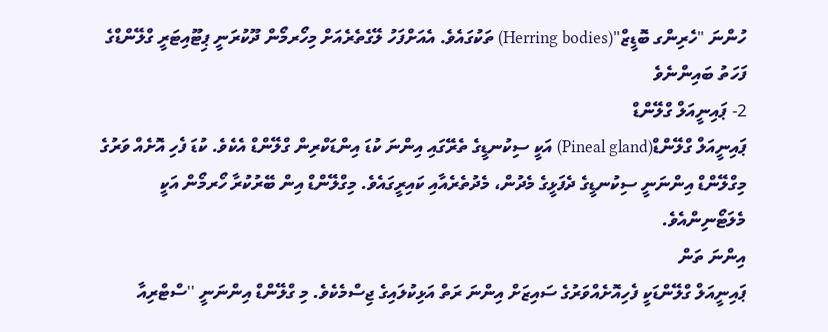ހުންނަ "ހެރިންގ ބޮޑީޒް"(Herring bodies) ތަކުގައެވެ. އެއަށްފަހު ލޭގެތެރެއަށް މިހޯރމޯން ދޫކުރަނީ ޕިޓޫއިޓަރީ ގްލޭންޑްގެ ފަހަތު ބައިންނެވެ
2- ޕައިނީއަލް ގްލޭންޑް
ޕައިނީއަލް ގްލޭންޑް(Pineal gland) އަކީ ސިކުނޑީގެ ތެރޭގައި އިންނަ ކުޑަ އިންޑަކްރިން ގްލޭންޑް އެކެވެ. ކުޑަ ފެހި އޮށެއް ވަރުގެ މިގްލޭންޑް އިންނަނީ ސިކުނޑީގެ ދެފަޅީގެ މެދުން، މެދުތެރެއާއި ކައިރީގައެވެ. މިގްލޭންޑް އިން ބޭރުކުރާ ހޯރމޯން އަކީ މެލަޓޯނިންއެވެ.
އިންނަ ތަން
ޕައިނީއަލް ގްލޭންޑަކީ ފެހިއޮށެއްވަރުގެ ސައިޒަށް އިންނަ ރަތް އަޅިކުލައިގެ ޖިސްމެކެވެ. މި ގްލޭންޑް އިންނަނީ ''ސްޓްރިއާ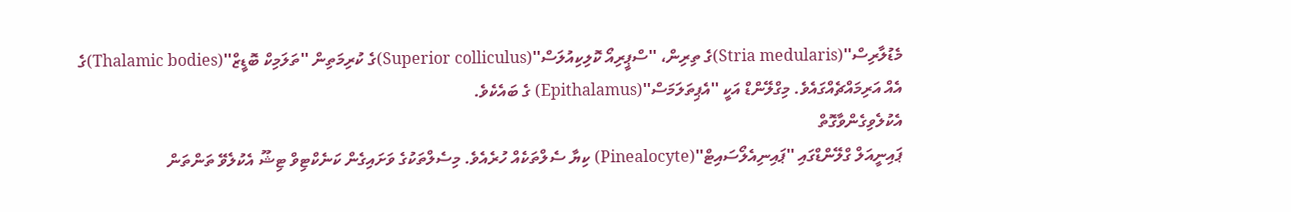މެޑުލާރިސް''(Stria medularis)ގެ ތިރިން، ''ސްޕީރިއޯ ކޮލިކިއުލަސް''(Superior colliculus)ގެ ކުރިމަތިން ''ތަލަމިކް ބޮޑީޒް''(Thalamic bodies)ގެ އެއް އަރިމައްޗެއްގައެވެ. މިގްލޭންޑް އަކީ ''އެޕިތަލަމަސް''(Epithalamus) ގެ ބައެކެވެ.
އެކުލެވިގެންވާގޮތް
ޕައިނީއަލް ގްލޭންޑްގައި ''ޕައިނިއެލޯސައިޓް''(Pinealocyte) ކިޔާ ސެލްތަކެއް ހުރެއެވެ. މިސެލްތަކުގެ ވަށައިގެން ކަނެކްޓިވް ޓިޝޫ އެކުލެވޭ ތަންތަން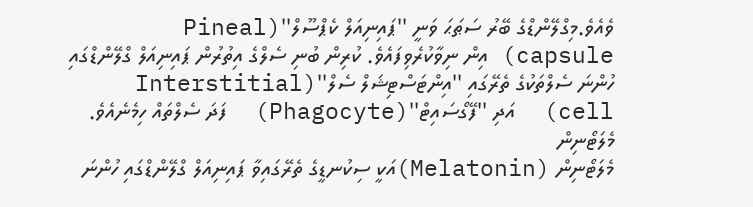ވެއެވެ.މިގްލޭންޑްގެ ބޭރު ސަޠަޙަ ވަނީ ''ޕައިނިއަލް ކެޕްސޫލް''(Pineal capsule) އިން ނިވާކުރެވިފައެވެ. ކުރިން ބުނި ސެލްގެ އިތުރުން ޕައިނިއަލް ގްލޭންޑްގައި ހުންނަ ސެލްތަކުގެ ތެރޭގައި ''އިންޓަސްޓިޝަލް ސެލް''(Interstitial cell)  އަދި ''ފޭގޯސައިޓް''(Phagocyte)  ފަދަ ސެލްތައް ހިމެނެއެވެ.
މެލަޓޯނިން
މެލަޓޯނިން (Melatonin)އަކީ ސިކުނޑީގެ ތެރޭގައިވާ ޕައިނިއަލް ގްލޭންޑްގައި ހުންނަ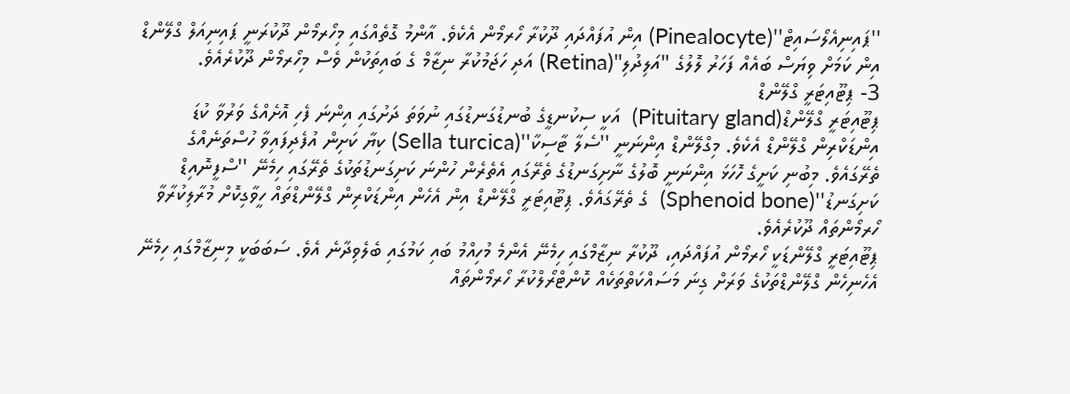''ޕައިނިއެލޯސައިޓް''(Pinealocyte) އިން އުފައްދައި ދޫކުރާ ހޯރމޯން އެކެވެ. އާންމު ގޮތެއްގައި މިހޯރމޯން ދޫކުރަނީ ޕައިނިއަލް ގްލޭންޑް އިން ކަމަށް ވިޔަސް ބައެއް ފަހަރު ލޮލުގެ "އަލިދުލި"(Retina) އަދި ހަޖަމުކުރާ ނިޒާމް ގެ ބައިތަކުން ވެސް މިހޯރމޯން ދޫކުރެއެވެ.
3- ޕިޓޫއިޓަރީ ގްލޭންޑް
ޕިޓޫއިޓަރީ ގްލޭންޑް(Pituitary gland)  އަކީ ސިކުނޑީގެ ބުނޑުގަނޑުގައި ނުވަތަ ދަށުގައި އިންނަ ފެހި އޮށެއްގެ ވަރުވާ ކުޑަ އިންޑަކްރިން ގްލޭންޑް އެކެވެ. މިގްލޭންޑް އިންނަނީ ''ސެލާ ޓާސިކާ''(Sella turcica) ކިޔާ ކަށިން އުފެދިފައިވާ ހުސްތަނެއްގެ ތެރޭގައެވެ. މިބުނި ކަށީގެ ހޮހަޅަ އިންނަނީ ބޮލުގެ ނާށިގަނޑުގެ ތެރޭގައި އެތެރެން ހުންނަ ކަށިގަނޑުތަކުގެ ތެރޭގައި ހިމެނޭ ''ސްފީނޮއިޑް ކަށިގަނޑު''(Sphenoid bone)  ގެ ތެރޭގައެވެ. ޕިޓޫއިޓަރީ ގްލޭންޑް އިން އެހެން އިންޑަކްރިން ގްލޭންޑްތައް ހީވާގިކޮށް މުރާލިކުރާވާ ހޯރމޯންތައް ދޫކުރެއެވެ.
ޕިޓޫއިޓަރީ ގްލޭންޑަކީ ހޯރމޯން އުފައްދައި، ދޫކުރާ ނިޒާމްގައި ހިމެނޭ އެންމެ މުހިއްމު ބައި ކަމުގައި ބެލެވިދާނެ އެވެ. ސަބަބަކީ މިނިޒާމްގައި ހިމެނޭ އެހެނިހެން ގްލޭންޑްތަކުގެ ވަރަށް ގިނަ މަސައްކަތްތަކެއް ކޮންޓްރޯލްކުރާ ހޯރމޯންތައް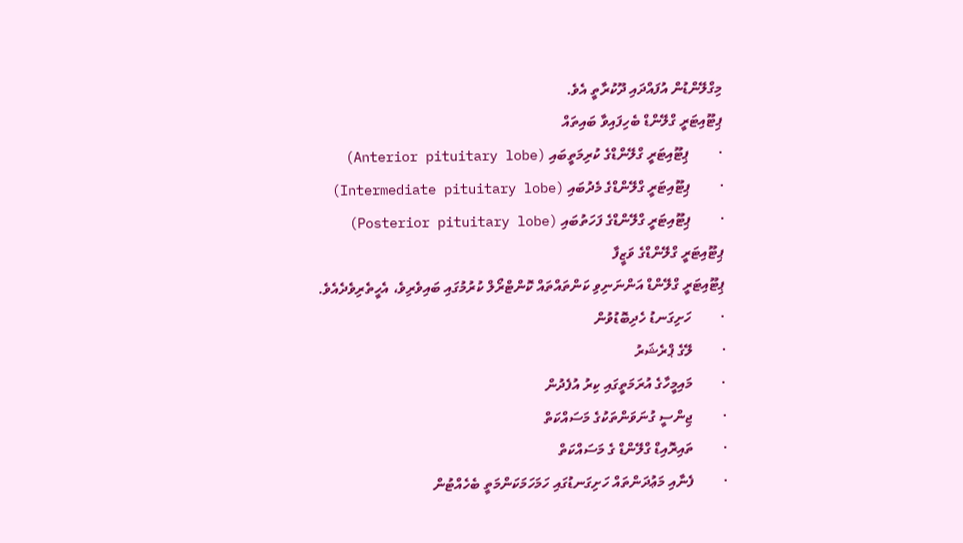މިގްލޭންޑުން އުފައްދައި ދޫކުރާތީ އެވެ.
ޕިޓޫއިޓަރީ ގްލޭންޑް ބެހިފައިވާ ބައިތައް
·        ޕިޓޫއިޓަރީ ގްލޭންޑްގެ ކުރިމަތީބައި (Anterior pituitary lobe)
·        ޕިޓޫއިޓަރީ ގްލޭންޑްގެ މެދުބައި (Intermediate pituitary lobe)
·        ޕިޓޫއިޓަރީ ގްލޭންޑްގެ ފަހަތުބައި (Posterior pituitary lobe)
ޕިޓޫއިޓަރީ ގްލޭންޑްގެ ވަޒީފާ
ޕިޓޫއިޓަރީ ގްލޭންޑް އަންނަނިވި ކަންތައްތައް ކޮންޓްރޯލް ކުރުމުގައި ބައިވެރިވެ، އެހީތެރިވެދެއެވެ.
·        ހަށިގަނޑު ހެދިބޮޑުވުން
·        ލޭގެ ޕްރެޝަރު
·        މައިމީހާގެ އުރަމަތީގައި ކިރު އުފެދުން
·        ޖިންސީ ގުނަވަންތަކުގެ މަސައްކަތް
·        ތައިރޮއިޑް ގްލޭންޑް ގެ މަސައްކަތް
·        ފެނާއި މަޢުދަންތައް ހަށިގަނޑުގައި ހަމަހަމަކަންމަތީ ބެހެއްޓުން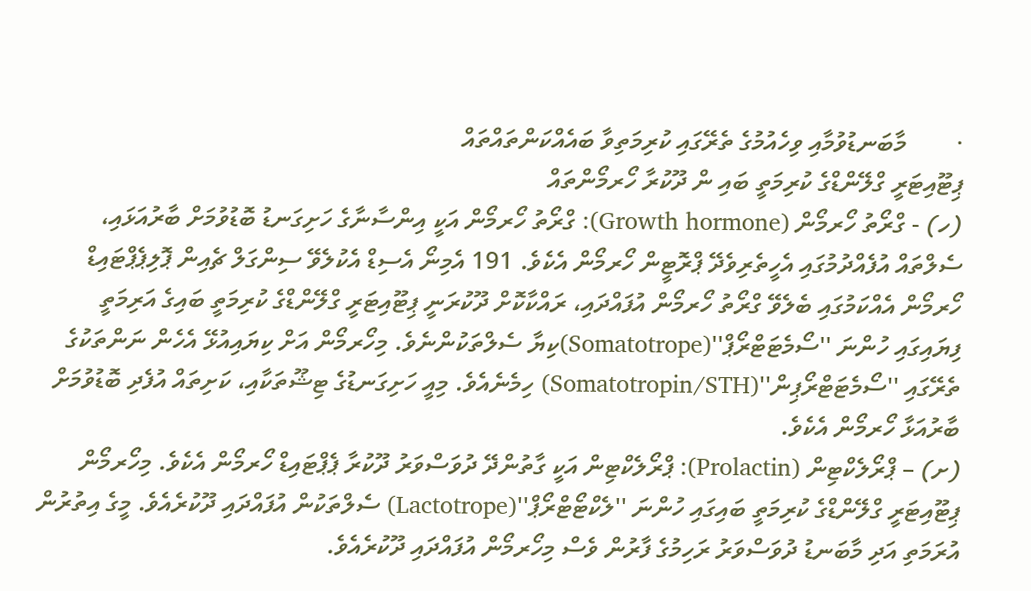·        މާބަނޑުވުމާއި ވިހެއުމުގެ ތެރޭގައި ކުރިމަތިވާ ބައެއްކަންތައްތައް
ޕިޓޫއިޓަރީ ގްލޭންޑްގެ ކުރިމަތީ ބައި ން ދޫކުރާ ހޯރމޯންތައް
(ހ) - ގްރޯތު ހޯރމޯން (Growth hormone): ގްރޯތު ހޯރމޯން އަކީ އިންސާނާގެ ހަށިގަނޑު ބޮޑުވުމަށް ބާރުއަޅައި، ސެލްތައް އުފެއްދުމުގައި އެހީތެރިވެދޭ ޕްރޮޓީން ހޯރމޯން އެކެވެ. 191 އެމިނޯ އެސިޑް އެކުލެވޭ ސިންގަލް ޗެއިން ޕޮލިޕެޕްޓައިޑް ހޯރމޯން އެއްކަމުގައި ބެލެވޭ ގްރޯތު ހޯރމޯން އުފައްދައި، ރައްކާކޮށް ދޫކުރަނީ ޕިޓޫއިޓަރީ ގްލޭންޑްގެ ކުރިމަތީ ބައިގެ އަރިމަތީ ފިޔައިގައި ހުންނަ ''ސޯމެޓަޓްރޯޕް''(Somatotrope)ކިޔާ ސެލްތަކުންނެވެ. މިހޯރމޯން އަށް ކިޔައިއުޅޭ އެހެން ނަންތަކުގެ ތެރޭގައި ''ސޯމެޓަޓްރޯޕިން''(Somatotropin/STH) ހިމެނެއެވެ. މިއީ ހަށިގަނޑުގެ ޓިޝޫތަކާއި، ކަށިތައް އުފެދި ބޮޑުވުމަށް ބާރުއަޅާ ހޯރމޯން އެކެވެ.
(ށ) – ޕްރޯލެކްޓިން (Prolactin): ޕްރޯލެކްޓިން އަކީ ގާތުންދޭ ދުވަސްވަރު ދޫކުރާ ޕެޕްޓައިޑް ހޯރމޯން އެކެވެ. މިހޯރމޯން ޕިޓޫއިޓަރީ ގްލޭންޑްގެ ކުރިމަތީ ބައިގައި ހުންނަ ''ލެކްޓޯޓްރޯޕް''(Lactotrope) ސެލްތަކުން އުފައްދައި ދޫކުރެއެވެ. މީގެ އިތުރުން އުރަމަތި އަދި މާބަނޑު ދުވަސްވަރު ރަހިމުގެ ފާރުން ވެސް މިހޯރމޯން އުފައްދައި ދޫކުރެއެވެ.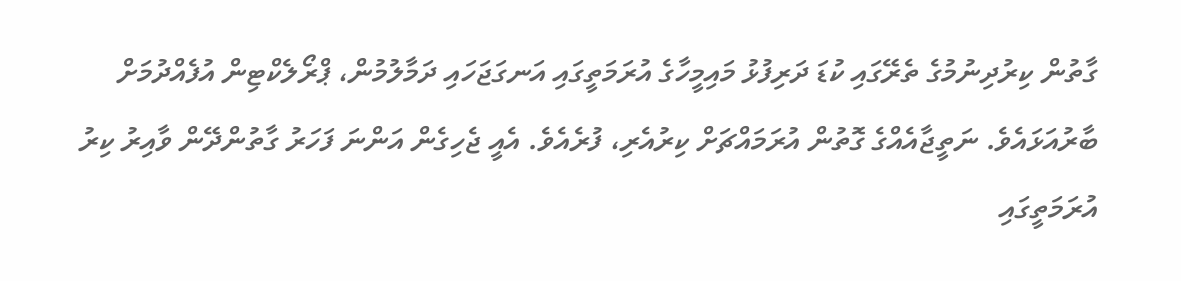ގާތުން ކިރުދިނުމުގެ ތެރޭގައި ކުޑަ ދަރިފުޅު މައިމީހާގެ އުރަމަތީގައި އަނގަޖަހައި ދަމާލުމުން، ޕްރޯލެކްޓިން އުފެއްދުމަށް ބާރުއަޅައެވެ. ނަތީޖާއެއްގެ ގޮތުން އުރަމައްޗަށް ކިރުއެރި، ފުރެއެވެ. އެއީ ޖެހިގެން އަންނަ ފަހަރު ގާތުންދޭން ވާއިރު ކިރު އުރަމަތީގައި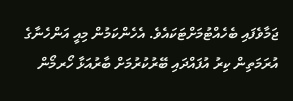ޖަމާވެފައި ބެހެއްޓުމަށްޓަކައެވެ. އެހެންކަމުން މިއީ އަންހެނާގެ އުރަމަތިން ކިރު އުފައްދައި ބޭރުކުރުމަށް ބާރުއަޅާ ހޯރމޯން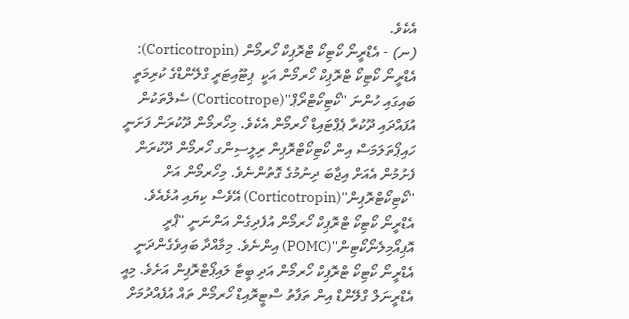އެކެވެ.
(ނ) - އެޑްރީނޯ ކޯޓިކޯ ޓްރޮޕިކް ހޯރމޯން (Corticotropin): އެޑްރީނޯ ކޯޓިކޯ ޓްރޮޕިކް ހޯރމޯން އަކީ  ޕިޓޫއިޓަރީ ގްލޭންޑްގެ ކުރިމަތީ ބައިގައި ހުންނަ ''ކޯޓިކޯޓްރޯޕް''(Corticotrope) ސެލްތަކުން އުފައްދައި ދޫކުރާ ޕެޕްޓައިޑް ހޯރމޯން އެކެވެ. މިހޯރމޯން ދޫކުރަން ފަށަނީ ހައިޕޯތަލަމަސް އިން ކޯޓިކޯޓްރޮޕިން ރިލީސިންގ ހޯރމޯން ދޫކުރަން ފެށުމުން އެއަށް އިޖާބަ ދިނުމުގެ ގޮތުންނެވެ. މިހޯރމޯން އަށް ''ކޯޓިކޯޓްރޮޕިން''(Corticotropin) އޭވެސް ކިޔައި އުޅެއެވެ. އެޑްރީނޯ ކޯޓިކޯ ޓްރޮޕިކް ހޯރމޯން އުފެދިގެން އަންނަނީ ''ޕްރީ އޮޕިއޯމިލެނޯކޯޓިން''(POMC) އިންނެވެ. މިމާއްދާ ބައިވެގެންދަނީ އެޑްރީނޯ ކޯޓިކޯ ޓްރޮޕިކް ހޯރމޯން އަދި ބީޓާ ލައިޕޯޓްރޮޕިން އަށެވެ. މިއީ އެޑްރީނަލް ގްލޭންޑް އިން ތަފާތު ސްޓީރޮއިޑް ހޯރމޯން ތައް އުފެއްދުމަށް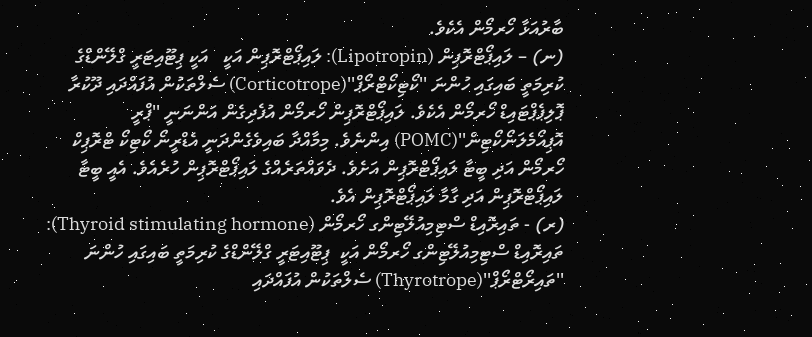ބާރުއަޅާ ހޯރމޯން އެކެވެ.
(ނ) – ލައިޕޯޓްރޮޕިން (Lipotropin): ލައިޕޯޓްރޮޕިން އަކީ   އަކީ ޕިޓޫއިޓަރީ ގްލޭންޑްގެ ކުރިމަތީ ބައިގައި ހުންނަ ''ކޯޓިކޯޓްރޯޕް''(Corticotrope) ސެލްތަކުން އުފައްދައި ދޫކުރާ ޕޮލިޕެޕްޓައިޑް ހޯރމޯން އެކެވެ. ލައިޕޯޓްރޮޕިން ހޯރމޯން އުފެދިގެން އަންނަނީ ''ޕްރީ އޮޕިއޯމެލަނޯކޯޓިން''(POMC) އިންނެވެ. މިމާއްދާ ބައިވެގެންދަނީ އެޑްރީނޯ ކޯޓިކޯ ޓްރޮޕިކް ހޯރމޯން އަދި ބީޓާ ލައިޕޯޓްރޮޕިން އަށެވެ. ދެވައްތަރެއްގެ ލައިޕޯޓްރޮޕިން ހުރެއެވެ. އެއީ ބީޓާ ލައިޕޯޓްރޮޕިން އަދި ގާމާ ލައިޕޯޓްރޮޕިން އެވެ.
(ރ) - ތައިރޮއިޑް ސްޓިމިއުލޭޓިންގ ހޯރމޯން (Thyroid stimulating hormone): ތައިރޮއިޑް ސްޓިމިއުލޭޓިންގ ހޯރމޯން އަކީ  ޕިޓޫއިޓަރީ ގްލޭންޑްގެ ކުރިމަތީ ބައިގައި ހުންނަ ''ތައިރޯޓްރޯޕް''(Thyrotrope) ސެލްތަކުން އުފައްދައި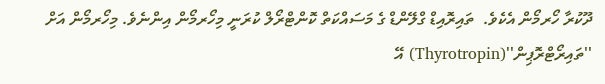ދޫކުރާ ހޯރމޯން އެކެވެ.  ތައިރޮއިޑް ގްލޭންޑް ގެ މަސައްކަތް ކޮންޓްރޯލް ކުރަނީ މިހޯރމޯން އިންނެވެ. މިހޯރމޯން އަށް ''ތައިރޯޓްރޮޕިން''(Thyrotropin) އޭ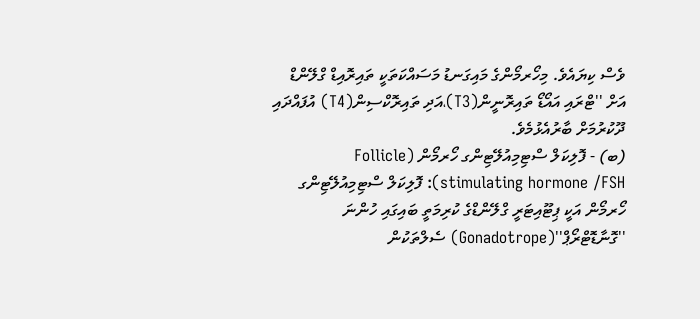ވެސް ކިޔައެވެ. މިހޯރމޯންގެ މައިގަނޑު މަސައްކަތަކީ ތައިރޮއިޑް ގްލޭންޑް އަށް ''ޓްރައި އައޯޑޯ ތައިރޮނީން(T3)،އަދި ތައިރޮކްސިން(T4) އުފައްދައި ދޫކުރުމަށް ބާރުއެޅުމެވެ.
(ބ) - ފޮލިކަލް ސްޓިމިއުލޭޓިންގ ހޯރމޯން (Follicle stimulating hormone /FSH): ފޮލިކަލް ސްޓިމިއުލޭޓިންގ ހޯރމޯން އަކީ ޕިޓޫއިޓަރީ ގްލޭންޑްގެ ކުރިމަތީ ބައިގައި ހުންނަ ''ގޮނާޑޮޓްރޯޕް''(Gonadotrope) ސެލްތަކުން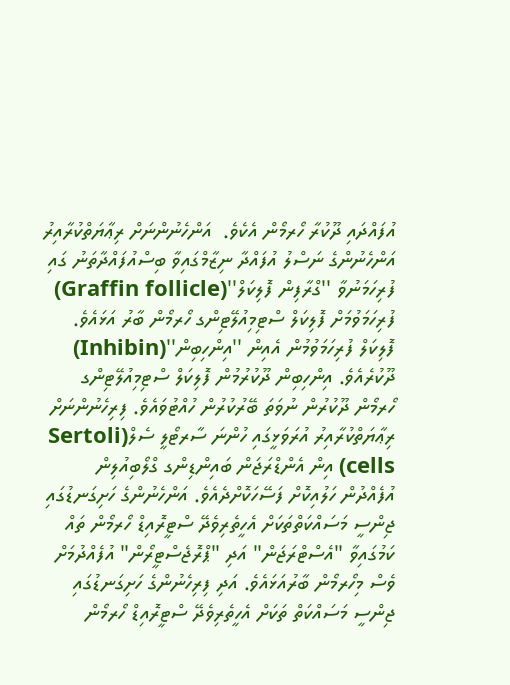އުފައްދައި ދޫކުރާ ހޯރމޯން އެކެވެ.  އަންހެނުންނަށް ރިޢާޔަތްކުރާއިރު އަންހެނުންގެ ނަސްލު އުފައްދާ ނިޒާމްގައިވާ ބިސްއުފައްދާތަނު ގައި ފުރިހަމަނުވާ ''ގްރާފިން ފޮލިކަލް''(Graffin follicle) ފުރިހަމަވުމަށް ފޮލިކަލް ސްޓިމިއުލޭޓިންގ ހޯރމޯން ބާރު އަޅައެވެ. ފޮލިކަލް ފުރިހަމަވުމުން އެއިން ''އިންހިބިން''(Inhibin) ދޫކުރެއެވެ. އިންހިބިން ދޫކުރުމުން ފޮލިކަލް ސްޓިމިއުލޭޓިންގ ހޯރމޯން ދޫކުރުން ނުވަތަ ބޭރުކުރުން ހުއްޓުވައެވެ. ފިރިހެނުންނަށް ރިޢާޔަތްކުރާއިރު އުރަވަޅީގައި ހުންނަ ސާރޓޯލީ ސެލް(Sertoli cells) އިން އެންޑްރަޖަން ބައިންޑިންގ ގްލޯބިއުލިން އުފެއްދުން ހަލުއިކޮށް ފަސޭހަކޮށްދެއެވެ. އަންހެނުންގެ ހަށިގަނޑުގައި ޖިންސީ މަސައްކަތްތަކަށް އެހީތެރިވެދޭ ސްޓީރޮއިޑް ހޯރމޯން ތައް ކަމުގައިވާ "އެސްޓްރަޖަން" އަދި "ޕްރޮޖެސްޓީރޯން" އުފެއްދުމަށް ވެސް މިހޯރމޯން ބާރުއަޅައެވެ. އަދި ފިރިހެނުންގެ ހަށިގަނޑުގައި ޖިންސީ މަސައްކަތް ތަކަށް އެހީތެރިވެދޭ ސްޓީރޮއިޑް ހޯރމޯން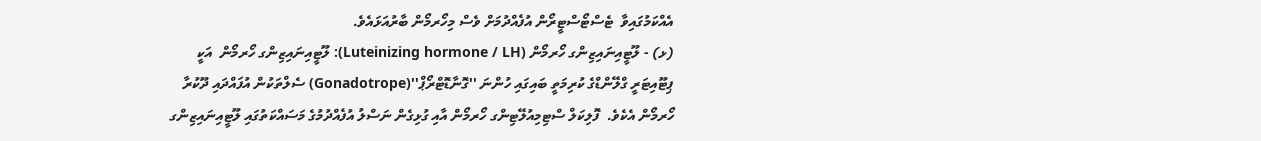އެއްކަމުގައިވާ  ޓެސްޓޯސްޓީރޯން އުފެއްދުމަށް ވެސް މިހޯރމޯން ބާރުއަޅައެވެ.
(ޅ) - ލޫޓީއިނައިޒިންގ ހޯރމޯން (Luteinizing hormone / LH): ލޫޓީއިނައިޒިންގ ހޯރމޯން  އަކީ ޕިޓޫއިޓަރީ ގްލޭންޑްގެ ކުރިމަތީ ބައިގައި ހުންނަ ''ގޮނާޑޮޓްރޯޕް''(Gonadotrope) ސެލްތަކުން އުފައްދައި ދޫކުރާ ހޯރމޯން އެކެވެ.  ފޮލިކަލް ސްޓިމިއުލޭޓިންގ ހޯރމޯން އާއި ގުޅިގެން ނަސްލު އުފެއްދުމުގެ މަސައްކަތުގައި ލޫޓީއިނައިޒިންގ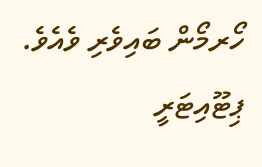ހޯރމޯން ބައިވެރި ވެއެވެ.
ޕިޓޫއިޓަރީ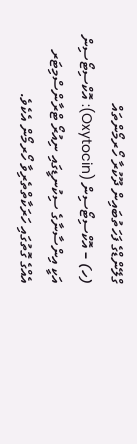ގްލޭންޑްގެ ފަހަތުބައިން ދޫކުރާ ހޯރމޯންތައް
(ހ) – އޮކްސިޓޯސިން (Oxytocin): އޮކްސިޓޯސިން އަކީ އިންސާނާގެ ސިކުނޑީގައި ނިއުރޯ ޓްރާންސްމިޓަރ އެއްގެ ގޮތުގައި ހަރަކާތްތެރިވާ ހޯރމޯން އެކެވެ.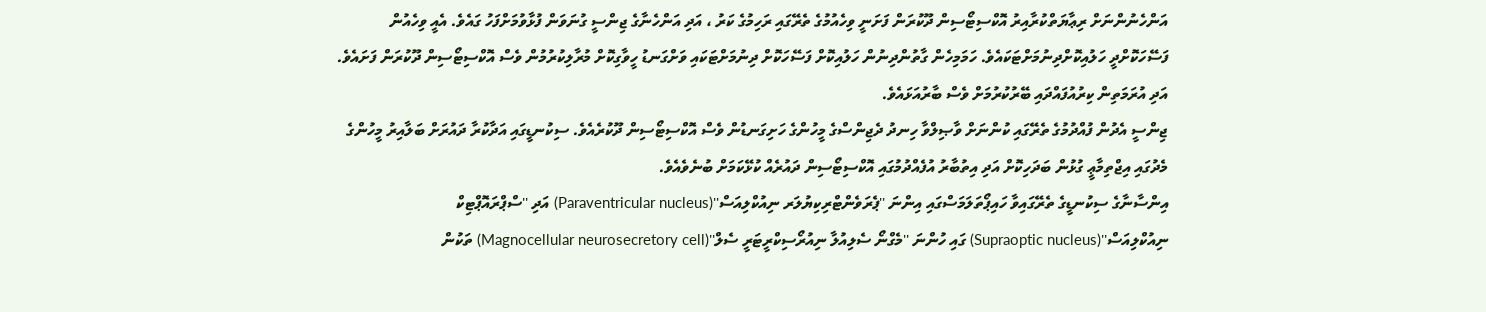އަންހެނުންނަށް ރިޢާޔަތްކުރާއިރު އޮކްސިޓޯސިން ދޫކުރަން ފަށަނީ ވިހެއުމުގެ ތެރޭގައި ރަހިމުގެ ކަރު ، އަދި އަންހެނާގެ ޖިންސީ ގުނަވަން ފުޅާވުމަށްފަހު ގައެވެ. އެއީ ވިހެއުން ފަސޭހަކޮށްދީ ހަލުއިކޮށްދިނުމަށްޓަކައެވެ. ހަމަމިހެން ގާތުންދިނުން ހަލުއިކޮށް ފަސޭހަކޮށް ދިނުމަށްޓަކައި ވަށްގަނޑު ހީވާގިކޮށް މުރާލިކުރުމުން ވެސް އޮކްސިޓޯސިން ދޫކުރަން ފަށައެވެ. އަދި އުރަމަތިން ކިރުއުފައްދައި ބޭރުކުރުމަށް ވެސް ބާރުއަޅައެވެ.
ޖިންސީ އެދުން ފުއްދުމުގެ ތެރޭގައި ކުންނަށް ވާޞިލްވާ ހިނދު ދެޖިންސްގެ މީހުންގެ ހަށިގަނޑުން ވެސް އޮކްސިޓޯސިން ދޫކުރެއެވެ. ސިކުނޑީގައި އަދާކުރާ ދައުރަށް ބަލާއިރު މީހުންގެ މެދުގައި އިޖްތިމާޢީ ގުޅުން ބަދަހިކޮށް އަދި އިތުބާރު އުފެއްދުމުގައި އޮކްސިޓޯސިން ދައުރެއް ކުޅޭކަމަށް ބުނެވެއެވެ.
އިންސާނާގެ ސިކުނޑީގެ ތެރޭގައިވާ ހައިޕޯތަލަމަސްގައި އިންނަ ''ޕެރަވެންޓްރިކިޔުލަރ ނިއުކްލިއަސް''(Paraventricular nucleus) އަދި ''ސްޕްރައޮޕްޓިކް ނިއުކްލިއަސް''(Supraoptic nucleus) ގައި ހުންނަ ''މެގްނޯ ސެލިއުލާ ނިއުރޯސިކްރީޓަރީ ސެލް''(Magnocellular neurosecretory cell) ތަކުން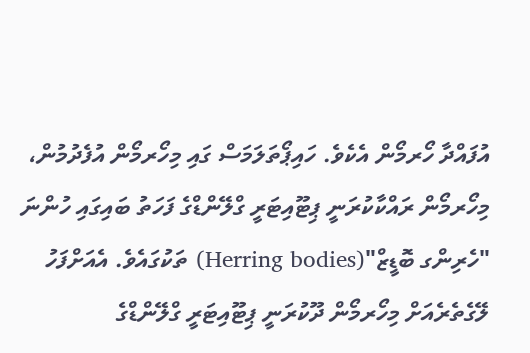އުފައްދާ ހޯރމޯން އެކެވެ. ހައިޕޯތަލަމަސް ގައި މިހޯރމޯން އުފެދުމުން، މިހޯރމޯން ރައްކާކުރަނީ ޕިޓޫއިޓަރީ ގްލޭންޑްގެ ފަހަތު ބައިގައި ހުންނަ "ހެރިންގ ބޮޑީޒް"(Herring bodies) ތަކުގައެވެ. އެއަށްފަހު ލޭގެތެރެއަށް މިހޯރމޯން ދޫކުރަނީ ޕިޓޫއިޓަރީ ގްލޭންޑްގެ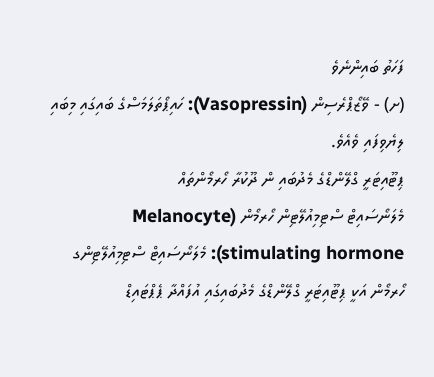ފަހަތު ބައިންނެވެ
(ށ) - ވޭޒޯޕްރެސިން (Vasopressin): ހައިޕޯތަލަމަސްގެ ބައިގައި މިބައި ލިޔެވިފައި ވެއެވެ.
ޕިޓޫއިޓަރީ ގްލޭންޑްގެ މެދުބައި ން ދޫކުރާ ހޯރމޯންތައް
މެލަނޯސައިޓް ސްޓިމިއުލޭޓިން ހޯރމޯން (Melanocyte stimulating hormone): މެލަނޯސައިޓް ސްޓިމިއުލޭޓިންގ ހޯރމޯން އަކީ ޕިޓޫއިޓަރީ ގްލޭންޑްގެ މެދުބައިގައި އުފައްދާ ޕެޕްޓައިޑް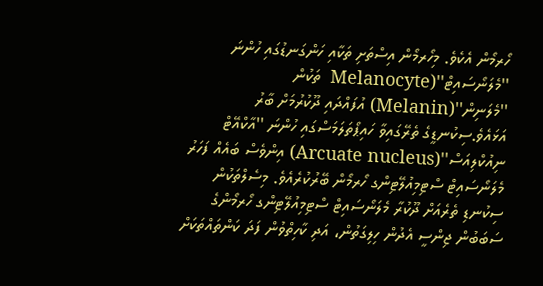ހޯރމޯން އެކެވެ. މިހޯރމޯން އިސްތަށި ތަކާއި ހަންގަނޑުގައި ހުންނަ ''މެލަނޯސައިޓް''(Melanocyte  ތަކުން ''މެލަނިން''(Melanin) އުފައްދައި ދޫކުރުމަށް ބާރު އަޅައެވެ.ސިކުނޑީގެ ތެރޭގައިވާ ހައިޕޯތަލަމަސްގައި ހުންނަ ''އާކްއޭޓް ނިއުކްލިއަސް''(Arcuate nucleus) އިންވެސް ބައެއް ފަހަރު މެލަނޯސައިޓް ސްޓިމިއުލޭޓިންގ ހޯރމޯން ބޭރުކުރެއެވެ. މިސެލްތަކުން ސިކުނޑި ތެރެއަށް ދޫކުރާ މެލަނޯސައިޓް ސްޓިމިއުލޭޓިންގ ހޯރމޯންގެ ސަބަބުން ޖިންސީ އެދުން ހިލިގަތުން، އަދި ކާހިތްވުން ފަދަ ކަންތައްތަކަށް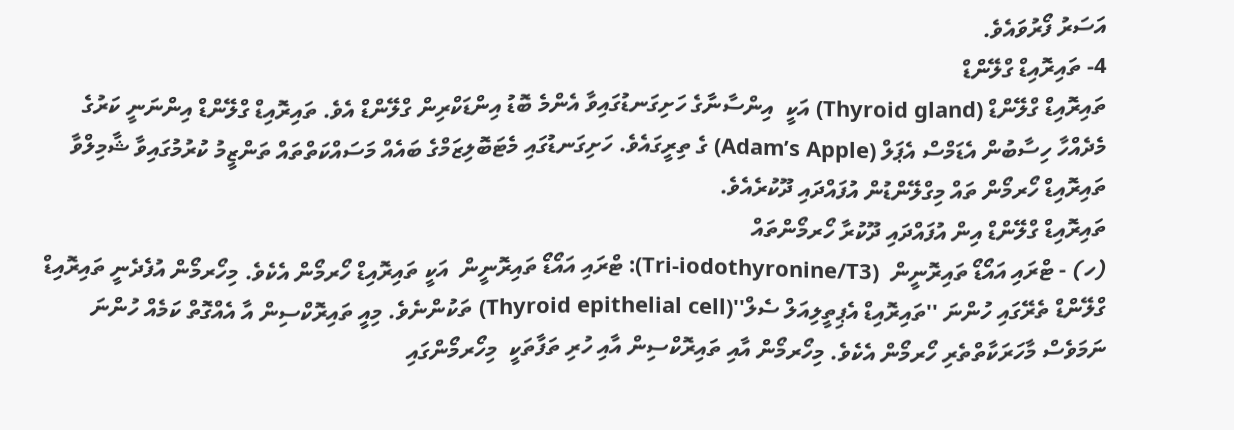އަސަރު ފޯރުވައެވެ.
4- ތައިރޮއިޑް ގްލޭންޑް
ތައިރޮއިޑް ގްލޭންޑް (Thyroid gland) އަކީ  އިންސާނާގެ ހަށިގަނޑުގައިވާ އެންމެ ބޮޑު އިންޑަކްރިން ގްލޭންޑް އެވެ. ތައިރޮއިޑް ގްލޭންޑް އިންނަނީ ކަރުގެ މެދެއްހާ ހިސާބުން އެޑަމްސް އެޕަލް (Adam’s Apple) ގެ ތިރީގައެވެ. ހަށިގަނޑުގައި މެޓަބޮލިޒަމްގެ ބައެއް މަސައްކަތްތައް ތަންޒީމު ކުރުމުގައިވާ ޝާމިލްވާ ތައިރޮއިޑް ހޯރމޯން ތައް މިގްލޭންޑުން އުފައްދައި ދޫކުރެއެވެ.
ތައިރޮއިޑް ގްލޭންޑް އިން އުފައްދައި ދޫކުރާ ހޯރމޯންތައް
(ހ) - ޓްރައި އައޯޑޯ ތައިރޮނީން  (Tri-iodothyronine/T3): ޓްރައި އައޯޑޯ ތައިރޮނީން  އަކީ ތައިރޮއިޑް ހޯރމޯން އެކެވެ. މިހޯރމޯން އުފެދެނީ ތައިރޮއިޑް ގްލޭންޑް ތެރޭގައި ހުންނަ ''ތައިރޮއިޑް އެޕިތީލިއަލް ސެލް''(Thyroid epithelial cell) ތަކުންނެވެ. މިއީ ތައިރޮކްސިން އާ އެއްގޮތް ކަމެއް ހުންނަ ނަމަވެސް މާހަރަކާތްތެރި ހޯރމޯން އެކެވެ. މިހޯރމޯން އާއި ތައިރޮކްސިން އާއި ހުރި ތަފާތަކީ  މިހޯރމޯންގައި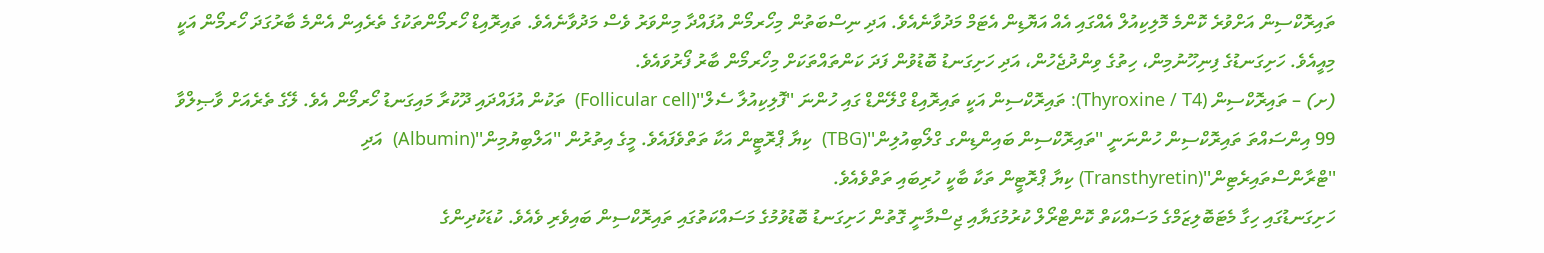ތައިރޮކްސިން އަށްވުރެ ކޮންމެ މޮލިކިއުލް އެއްގައި އެއް އަޔޮޑިން އެޓަމް މަދުވާނެއެވެ. އަދި ނިސްބަތުން މިހޯރމޯން އުފައްދާ މިންވަރު ވެސް މަދުވާނެއެވެ. ތައިރޮއިޑް ހޯރމޯންތަކުގެ ތެރެއިން އެންމެ ބާރުގަދަ ހޯރމޯން އަކީ މިއީއެވެ. ހަށިގަނޑުގެ ފިނިހޫނުމިން، ހިތުގެ ވިންދުޖެހުން، އަދި ހަށިގަނޑު ބޮޑުވުން ފަދަ ކަންތައްތަކަށް މިހޯރމޯން ބާރު ފޯރުވައެވެ.
(ށ) – ތައިރޮކްސިން (Thyroxine / T4): ތައިރޮކްސިން އަކީ ތައިރޮއިޑް ގްލޭންޑް ގައި ހުންނަ ''ފޮލިކިއުލާ ސެލް''(Follicular cell)  ތަކުން އުފައްދައި ދޫކުރާ މައިގަނޑު ހޯރމޯން އެވެ. ލޭގެ ތެރެއަށް ވާޞިލްވާ 99 އިންސައްތަ ތައިރޮކްސިން ހުންނަނީ ''ތައިރޮކްސިން ބައިންޑިންގ ގްލޯބިއުލިން''(TBG)  ކިޔާ ޕްރޮޓީން އަކާ ތަތްވެފައެވެ. މީގެ އިތުރުން ''އަލްބިޔުމިން''(Albumin)  އަދި ''ޓްރާންސްތައިރެޓިން''(Transthyretin) ކިޔާ ޕްރޮޓީން ތަކާ ބާކީ ހުރިބައި ތަތްވެއެވެ.
ހަށިގަނޑުގައި ހިގާ މެޓަބޮލިޒަމްގެ މަސައްކަތް ކޮންޓްރޯލް ކުރުމުގަޔާއި ޖިސްމާނީ ގޮތުން ހަށިގަނޑު ބޮޑުވުމުގެ މަސައްކަތުގައި ތައިރޮކްސިން ބައިވެރި ވެއެވެ. ކުޑަކުދިންގެ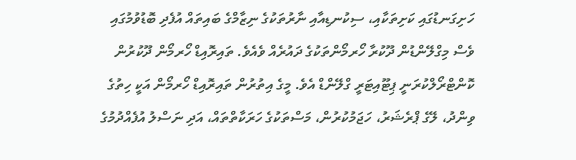ހަށިގަނޑުގައި ކަށިތަކާއި، ސިކުނޑިއާއި ނާރުތަކުގެ ނިޒާމްގެ ބައިތައް އުފެދި ބޮޑުވުމުގައި ވެސް މިގްލޭންޑުން ދޫކުރާ ހޯރމޯންތަކުގެ ދައުރެއް ވެއެވެ. ތައިރޮއިޑް ހޯރމޯން ދޫކުރުން ކޮންޓްރޯލްކުރަނީ ޕިޓޫއިޓަރީ ގްލޭންޑް އެވެ. މީގެ އިތުރުން ތައިރޮއިޑް ހޯރމޯން އަކީ ހިތުގެ ވިންދު، ލޭގެ ޕްރެޝަރު، ހަޖަމުކުރުން، މަސްތަކުގެ ހަރަކާތްތައް، އަދި ނަސްލު އުފެއްދުމުގެ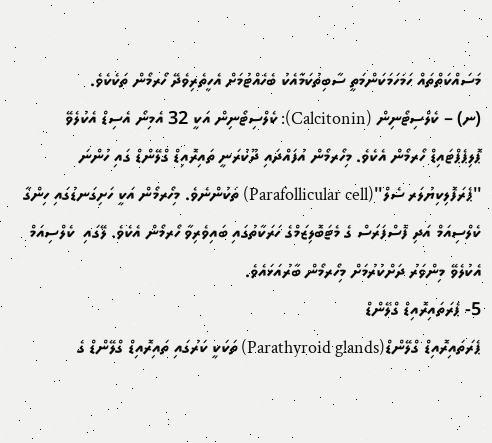މަސައްކަތްތައް ހަމަހަމަކަންމަތީ ސާބިތުކަމާއެކު ބެހެއްޓުމަށް އެހީތެރިވެދޭ ހޯރމޯން ތަކެކެވެ.
(ނ) – ކެލްސިޓޯނިން (Calcitonin): ކެލްސިޓޯނިން އަކީ 32 އެމިނޯ އެސިޑް އެކުލެވޭ ޕޮލިޕެޕްޓައިޑް ހޯރމޯން އެކެވެ. މިހޯރމޯން އުފައްދައި ދޫކުރަނީ ތައިރޮއިޑް ގްލޭންޑް ގައި ހުންނަ ''ޕެރަފޮލިކިޔުލަރ ސެލް''(Parafollicular cell) ތަކުންނެވެ. މިހޯރމޯން އަކީ ހަށިގަނޑުގައި ހިންގާ ކެލްސިއަމް އަދި ފޮސްފަރަސް ގެ މެޓަބޮލިޒަމްގެ ހަރަކާތުގައި ބައިވެރިވާ ހޯރމޯން އެކެވެ. ލޭގައި  ކެލްސިއަމް އެކުލެވޭ މިންވަރު ދަށްކުރުމަށް މިހޯރމޯން ބާރުއަޅައެވެ.
5- ޕެރަތައިރޮއިޑް ގްލޭންޑް
ޕެރަތައިރޮއިޑް ގްލޭންޑް(Parathyroid glands) ތަކަކީ ކަރުގައި ތައިރޮއިޑް ގްލޭންޑް ގެ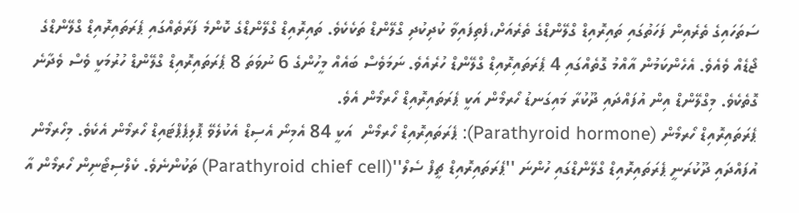ސަތަހައިގެ ތެރެއިން ފަހަތުގައި ތައިރޮއިޑް ގްލޭންޑްގެ ތެރެއަށް،ފެތިފައިވާ ކުދިކުދި ގްލޭންޑް ތަކެކެވެ. ތައިރޮއިޑް ގްލޭންޑްގެ ކޮންމެ ފަރާތެއްގައި ޕެރަތައިރޮއިޑް ގްލޭންޑްގެ ޖޯޑެއް ވެއެވެ. އެހެންކަމުން އާއްމު ގޮތެއްގައި 4 ޕެރަތައިރޮއިޑް ގްލޭންޑް ހުރެއެވެ. ނަމަވެސް ބައެއް މީހުންގެ 6 ނުވަތަ 8 ޕެރަތައިރޮއިޑް ގްލޭންޑް ހުރުމަކީ ވެސް ވެދާނެ ގޮތެކެވެ. މިގްލޭންޑް އިން އުފައްދައި ދޫކުރާ މައިގަނޑު ހޯރމޯން އަކީ ޕެރަތައިރޮއިޑް ހޯރމޯން އެވެ.
ޕެރަތައިރޮއިޑް ހޯރމޯން (Parathyroid hormone): ޕެރަތައިރޮއިޑް ހޯރމޯން  އަކީ 84 އެމިނޯ އެސިޑް އެކުލެވޭ ޕޮލިޕެޕްޓައިޑް ހޯރމޯން އެކެވެ. މިހޯރމޯން އުފައްދައި ދޫކުރަނީ ޕެރަތައިރޮއިޑް ގްލޭންޑްގައި ހުންނަ ''ޕެރަތައިރޮއިޑް ޗީފް ސެލް''(Parathyroid chief cell) ތަކުންނެވެ. ކެލްސިޓޯނިން ހޯރމޯން އާ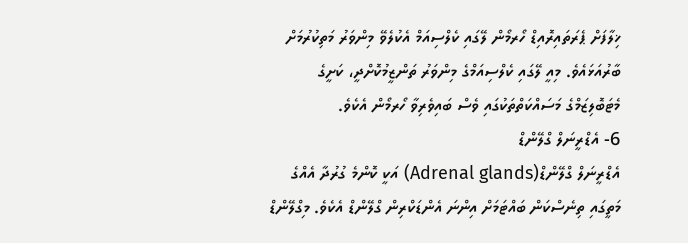ޚިލާފަށް ޕެރަތައިރޮއިޑް ހޯރމޯން ލޭގައި ކެލްސިއަމް އެކުލެވޭ މިންވަރު މަތިކުރުމަށް ބާރުއަޅައެވެ. މިއީ ލޭގައި ކެލްސިއަމްގެ މިންވަރު ތަންޒީމުކޮށްދީ، ކަށީގެ މެޓަބޮލިޒަމްގެ މަސައްކަތްތަކުގައި ވެސް ބައިވެރިވާ ހޯރމޯން އެކެވެ.
6- އެޑްރީނަލް ގްލޭންޑް
އެޑްރީނަލް ގްލޭންޑް(Adrenal glands) އަކީ ކޮންމެ ގުރުދާ އެއްގެ މަތީގައި ތިނެސްކަން ބައްޓަމަށް އިންނަ އެންޑަކްރިން ގްލޭންޑް އެކެވެ. މިގްލޭންޑް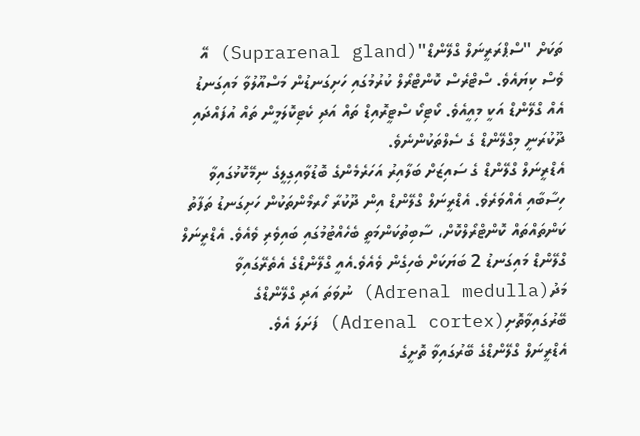ތަކަށް ''ސްޕްރަރީނަލް ގްލޭންޑް''(Suprarenal gland) އޭ ވެސް ކިޔައެވެ. ސްޓްރެސް ކޮންޓްރޯލް ކުރުމުގައި ހަށިގަނޑުން މަސްއޫލުވާ މައިގަނޑު އެއް ގްލޭންޑް އަކީ މިއީއެވެ. ކޯޓިކޯ ސްޓީރޮއިޑް ތައް އަދި ކެޓިކޮލަމީން ތައް އުފައްދައި ދޫކުރަނީ މިގްލޭންޑް ގެ ސެލްތަކުންނެވެ.
އެޑްރީނަލް ގްލޭންޑް ގެ ސައިޒަށް ބަލާއިރު އަހަރެމެންގެ ބޮޑުވާއިގިލީގެ ނިމޭކޮޅުގައިވާ ހިސާބާއި އެއްވަރެވެ. އެޑްރީނަލް ގްލޭންޑް އިން ދޫކުރާ ހޯރމޯންތަކުން ހަށިގަނޑު ތަފާތު ކަންތައްތައް ކޮންޓްރޯލްކޮށް، ސާބިތުކަންމަތީ ބެހެއްޓުމުގައި ބައިވެރި ވެއެވެ. އެޑްރީނަލް ގްލޭންޑް މައިގަނޑު 2 ބަޔަކަށް ބެހިގެން ވެއެވެ.އެއީ ގްލޭންޑްގެ އެތެރޭގައިވާ މަދު(Adrenal medulla) ނުވަތަ އަދި ގްލޭންޑްގެ ބޭރުގައިވާތޮށި(Adrenal cortex) ފަށަލަ އެވެ.
އެޑްރީނަލް ގްލޭންޑްގެ ބޭރުގައިވާ ތޮށީގެ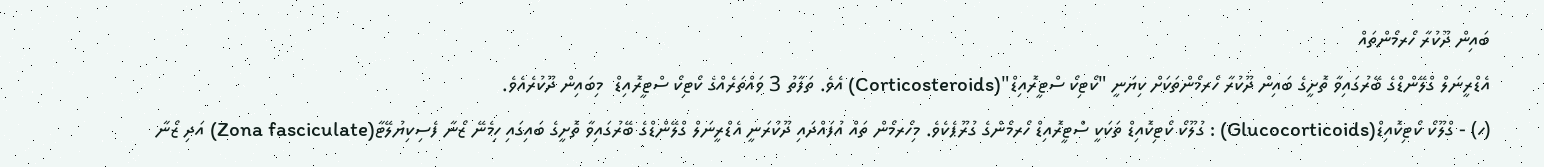ބައިން ދޫކުރާ ހޯރމޯންތައް
އެޑްރީނަލް ގްލޭންޑްގެ ބޭރުގައިވާ ތޮށީގެ ބައިން ދޫކުރާ ހޯރމޯންތަކަށް ކިޔަނީ "ކޯޓިކޯ ސްޓީރޮއިޑް"(Corticosteroids) އެވެ. ތަފާތު 3 ވައްތަރެއްގެ ކޯޓިކޯ ސްޓީރޮއިޑް  މިބައިން ދޫކުރެއެވެ.
(ހ) - ގްލޫކޯ ކޯޓިކޮއިޑް(Glucocorticoids) : ގުލޫކޯ ކޯޓިކޮއިޑް ތަކަކީ ސްޓީރޮއިޑް ހޯރމޯންގެ ގުރޫޕެކެވެ. މިހޯރމޯން ތައް އުފައްދައި ދޫކުރަނީ އެޑްރީނަލް ގްލޭންޑްގެ ބޭރުގައިވާ ތޮށީގެ ބައިގައި ހިމެނޭ ޒޯނާ ފެސިކިޔުލޭޓާ(Zona fasciculate) އަދި ޒޯނާ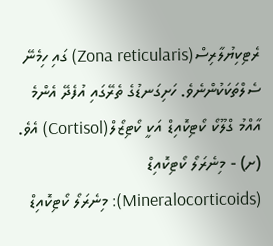ރެޓިކިޔުލާރިސް(Zona reticularis) ގައި ހިމެނޭ ސެލްތަކަކުންނެވެ. ހަށިގަނޑުގެ ތެރޭގައި އުފެދޭ އެންމެ އާއްމު ގްލޫކޯ ކޯޓިކޮއިޑް އަކީ ކޯޓިޒޯލް(Cortisol) އެވެ.
(ށ) - މިނެރަލޯ ކޯޓިކޮއިޑް (Mineralocorticoids): މިނެރަލޯ ކޯޓިކޮއިޑް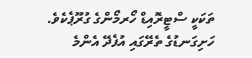ތަކަކީ ސްޓީރޮއިޑް ހޯރމޯންގެ ގުރޫޕެކެވެ. ހަށިގަނޑުގެ ތެރޭގައި އުފެދޭ އެންމެ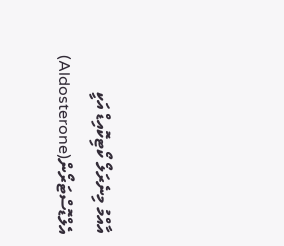އާއްމު މިނެރަލޯ ކޯޓިކޮއިޑް އަކީ އެލްޑޮސްޓަރޯން(Aldosterone)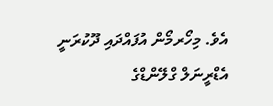އެވެ. މިހޯރމޯން އުފައްދައި ދޫކުރަނީ އެޑްރީނަލް ގްލޭންޑްގެ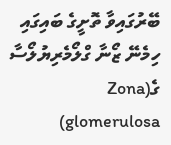ބޭރުގައިވާ ތޮށީގެ ބައިގައި ހިމެނޭ ޒޯނާ ގްލޯމެރިޔުލޯސާ ގެ(Zona glomerulosa)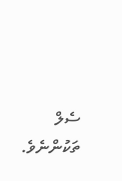ސެލް ތަކުންނެވެ.